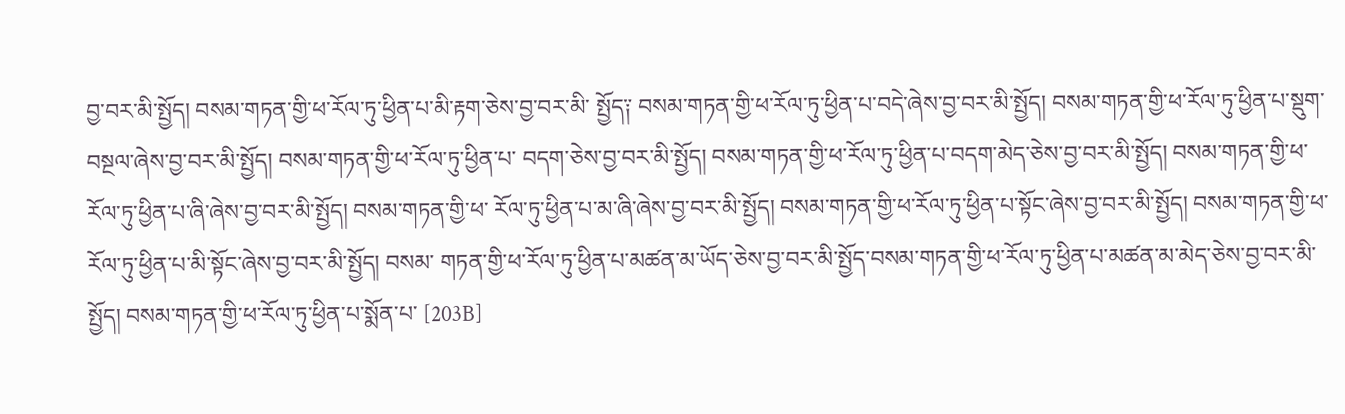བྱ་བར་མི་སྤྱོད། བསམ་གཏན་གྱི་ཕ་རོལ་ཏུ་ཕྱིན་པ་མི་རྟག་ཅེས་བྱ་བར་མི་ སྤྱོད༑ བསམ་གཏན་གྱི་ཕ་རོལ་ཏུ་ཕྱིན་པ་བདེ་ཞེས་བྱ་བར་མི་སྤྱོད། བསམ་གཏན་གྱི་ཕ་རོལ་ཏུ་ཕྱིན་པ་སྡུག་བསྔལ་ཞེས་བྱ་བར་མི་སྤྱོད། བསམ་གཏན་གྱི་ཕ་རོལ་ཏུ་ཕྱིན་པ་ བདག་ཅེས་བྱ་བར་མི་སྤྱོད། བསམ་གཏན་གྱི་ཕ་རོལ་ཏུ་ཕྱིན་པ་བདག་མེད་ཅེས་བྱ་བར་མི་སྤྱོད། བསམ་གཏན་གྱི་ཕ་རོལ་ཏུ་ཕྱིན་པ་ཞི་ཞེས་བྱ་བར་མི་སྤྱོད། བསམ་གཏན་གྱི་ཕ་ རོལ་ཏུ་ཕྱིན་པ་མ་ཞི་ཞེས་བྱ་བར་མི་སྤྱོད། བསམ་གཏན་གྱི་ཕ་རོལ་ཏུ་ཕྱིན་པ་སྟོང་ཞེས་བྱ་བར་མི་སྤྱོད། བསམ་གཏན་གྱི་ཕ་རོལ་ཏུ་ཕྱིན་པ་མི་སྟོང་ཞེས་བྱ་བར་མི་སྤྱོད། བསམ་ གཏན་གྱི་ཕ་རོལ་ཏུ་ཕྱིན་པ་མཚན་མ་ཡོད་ཅེས་བྱ་བར་མི་སྤྱོད་བསམ་གཏན་གྱི་ཕ་རོལ་ཏུ་ཕྱིན་པ་མཚན་མ་མེད་ཅེས་བྱ་བར་མི་སྤྱོད། བསམ་གཏན་གྱི་ཕ་རོལ་ཏུ་ཕྱིན་པ་སྨོན་པ་ [203B]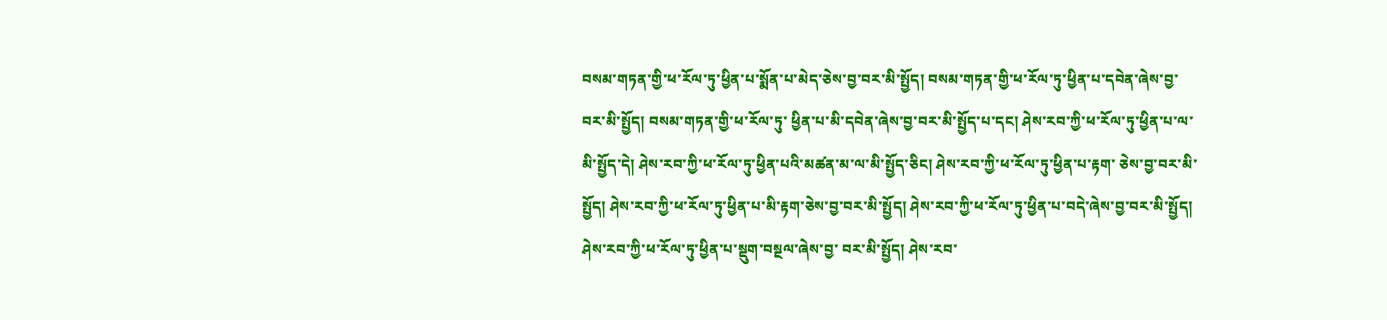བསམ་གཏན་གྱི་ཕ་རོལ་ཏུ་ཕྱིན་པ་སྨོན་པ་མེད་ཅེས་བྱ་བར་མི་སྤྱོད། བསམ་གཏན་གྱི་ཕ་རོལ་ཏུ་ཕྱིན་པ་དབེན་ཞེས་བྱ་བར་མི་སྤྱོད། བསམ་གཏན་གྱི་ཕ་རོལ་ཏུ་ ཕྱིན་པ་མི་དབེན་ཞེས་བྱ་བར་མི་སྤྱོད་པ་དང། ཤེས་རབ་ཀྱི་ཕ་རོལ་ཏུ་ཕྱིན་པ་ལ་མི་སྤྱོད་དེ། ཤེས་རབ་ཀྱི་ཕ་རོལ་ཏུ་ཕྱིན་པའི་མཚན་མ་ལ་མི་སྤྱོད་ཅིང། ཤེས་རབ་ཀྱི་ཕ་རོལ་ཏུ་ཕྱིན་པ་རྟག་ ཅེས་བྱ་བར་མི་སྤྱོད། ཤེས་རབ་ཀྱི་ཕ་རོལ་ཏུ་ཕྱིན་པ་མི་རྟག་ཅེས་བྱ་བར་མི་སྤྱོད། ཤེས་རབ་ཀྱི་ཕ་རོལ་ཏུ་ཕྱིན་པ་བདེ་ཞེས་བྱ་བར་མི་སྤྱོད། ཤེས་རབ་ཀྱི་ཕ་རོལ་ཏུ་ཕྱིན་པ་སྡུག་བསྔལ་ཞེས་བྱ་ བར་མི་སྤྱོད། ཤེས་རབ་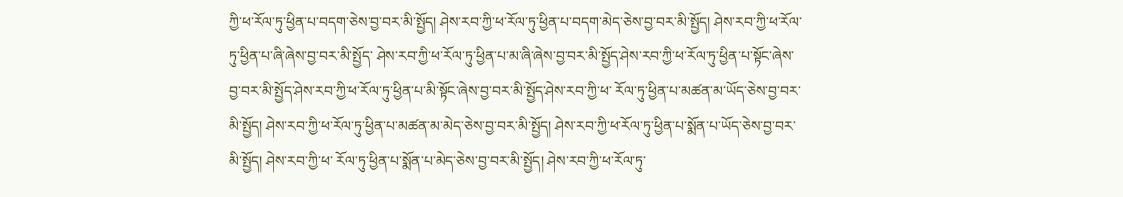ཀྱི་ཕ་རོལ་ཏུ་ཕྱིན་པ་བདག་ཅེས་བྱ་བར་མི་སྤྱོད། ཤེས་རབ་ཀྱི་ཕ་རོལ་ཏུ་ཕྱིན་པ་བདག་མེད་ཅེས་བྱ་བར་མི་སྤྱོད། ཤེས་རབ་ཀྱི་ཕ་རོལ་ཏུ་ཕྱིན་པ་ཞི་ཞེས་བྱ་བར་མི་སྤྱོད་ ཤེས་རབ་ཀྱི་ཕ་རོལ་ཏུ་ཕྱིན་པ་མ་ཞི་ཞེས་བྱ་བར་མི་སྤྱོད་ཤེས་རབ་ཀྱི་ཕ་རོལ་ཏུ་ཕྱིན་པ་སྟོང་ཞེས་བྱ་བར་མི་སྤྱོད་ཤེས་རབ་ཀྱི་ཕ་རོལ་ཏུ་ཕྱིན་པ་མི་སྟོང་ཞེས་བྱ་བར་མི་སྤྱོད་ཤེས་རབ་ཀྱི་ཕ་ རོལ་ཏུ་ཕྱིན་པ་མཚན་མ་ཡོད་ཅེས་བྱ་བར་མི་སྤྱོད། ཤེས་རབ་ཀྱི་ཕ་རོལ་ཏུ་ཕྱིན་པ་མཚན་མ་མེད་ཅེས་བྱ་བར་མི་སྤྱོད། ཤེས་རབ་ཀྱི་ཕ་རོལ་ཏུ་ཕྱིན་པ་སྨོན་པ་ཡོད་ཅེས་བྱ་བར་མི་སྤྱོད། ཤེས་རབ་ཀྱི་ཕ་ རོལ་ཏུ་ཕྱིན་པ་སྨོན་པ་མེད་ཅེས་བྱ་བར་མི་སྤྱོད། ཤེས་རབ་ཀྱི་ཕ་རོལ་ཏུ་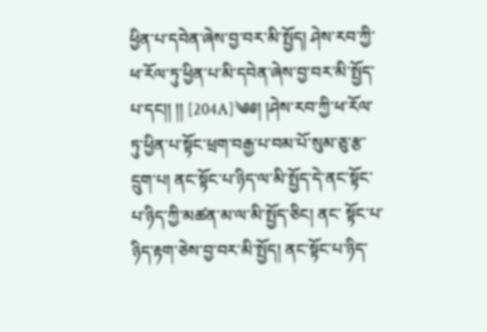ཕྱིན་པ་དབེན་ཞེས་བྱ་བར་མི་སྤྱོད། ཤེས་རབ་ཀྱི་ཕ་རོལ་ཏུ་ཕྱིན་པ་མི་དབེན་ཞེས་བྱ་བར་མི་སྤྱོད་པ་དང།། །། [204A]༄༅། །ཤེས་རབ་ཀྱི་ཕ་རོལ་ཏུ་ཕྱིན་པ་སྟོང་ཕྲག་བརྒྱ་པ་བམ་པོ་སུམ་ཅུ་རྩ་དྲུག་པ། ནང་སྟོང་པ་ཉིད་ལ་མི་སྤྱོད་དེ་ནང་སྟོང་པ་ཉིད་ཀྱི་མཚན་མ་ལ་མི་སྤྱོད་ཅིང། ནང་ སྟོང་པ་ཉིད་རྟག་ཅེས་བྱ་བར་མི་སྤྱོད། ནང་སྟོང་པ་ཉིད་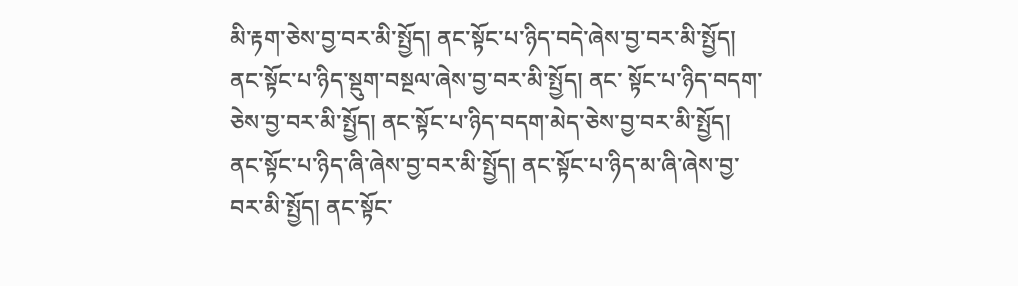མི་རྟག་ཅེས་བྱ་བར་མི་སྤྱོད། ནང་སྟོང་པ་ཉིད་བདེ་ཞེས་བྱ་བར་མི་སྤྱོད། ནང་སྟོང་པ་ཉིད་སྡུག་བསྔལ་ཞེས་བྱ་བར་མི་སྤྱོད། ནང་ སྟོང་པ་ཉིད་བདག་ཅེས་བྱ་བར་མི་སྤྱོད། ནང་སྟོང་པ་ཉིད་བདག་མེད་ཅེས་བྱ་བར་མི་སྤྱོད། ནང་སྟོང་པ་ཉིད་ཞི་ཞེས་བྱ་བར་མི་སྤྱོད། ནང་སྟོང་པ་ཉིད་མ་ཞི་ཞེས་བྱ་བར་མི་སྤྱོད། ནང་སྟོང་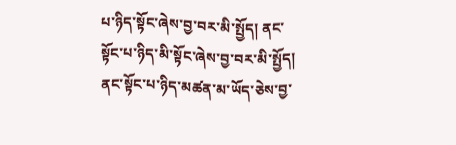པ་ཉིད་སྟོང་ཞེས་བྱ་བར་མི་སྤྱོད། ནང་སྟོང་པ་ཉིད་མི་སྟོང་ཞེས་བྱ་བར་མི་སྤྱོད། ནང་སྟོང་པ་ཉིད་མཚན་མ་ཡོད་ཅེས་བྱ་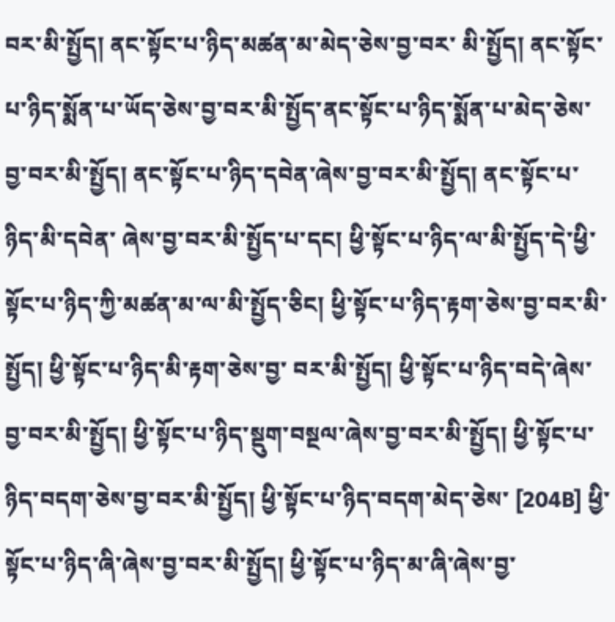བར་མི་སྤྱོད། ནང་སྟོང་པ་ཉིད་མཚན་མ་མེད་ཅེས་བྱ་བར་ མི་སྤྱོད། ནང་སྟོང་པ་ཉིད་སྨོན་པ་ཡོད་ཅེས་བྱ་བར་མི་སྤྱོད་ནང་སྟོང་པ་ཉིད་སྨོན་པ་མེད་ཅེས་བྱ་བར་མི་སྤྱོད། ནང་སྟོང་པ་ཉིད་དབེན་ཞེས་བྱ་བར་མི་སྤྱོད། ནང་སྟོང་པ་ཉིད་མི་དབེན་ ཞེས་བྱ་བར་མི་སྤྱོད་པ་དང། ཕྱི་སྟོང་པ་ཉིད་ལ་མི་སྤྱོད་དེ་ཕྱི་སྟོང་པ་ཉིད་ཀྱི་མཚན་མ་ལ་མི་སྤྱོད་ཅིང། ཕྱི་སྟོང་པ་ཉིད་རྟག་ཅེས་བྱ་བར་མི་སྤྱོད། ཕྱི་སྟོང་པ་ཉིད་མི་རྟག་ཅེས་བྱ་ བར་མི་སྤྱོད། ཕྱི་སྟོང་པ་ཉིད་བདེ་ཞེས་བྱ་བར་མི་སྤྱོད། ཕྱི་སྟོང་པ་ཉིད་སྡུག་བསྔལ་ཞེས་བྱ་བར་མི་སྤྱོད། ཕྱི་སྟོང་པ་ཉིད་བདག་ཅེས་བྱ་བར་མི་སྤྱོད། ཕྱི་སྟོང་པ་ཉིད་བདག་མེད་ཅེས་ [204B] ཕྱི་སྟོང་པ་ཉིད་ཞི་ཞེས་བྱ་བར་མི་སྤྱོད། ཕྱི་སྟོང་པ་ཉིད་མ་ཞི་ཞེས་བྱ་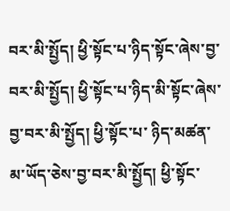བར་མི་སྤྱོད། ཕྱི་སྟོང་པ་ཉིད་སྟོང་ཞེས་བྱ་བར་མི་སྤྱོད། ཕྱི་སྟོང་པ་ཉིད་མི་སྟོང་ཞེས་བྱ་བར་མི་སྤྱོད། ཕྱི་སྟོང་པ་ ཉིད་མཚན་མ་ཡོད་ཅེས་བྱ་བར་མི་སྤྱོད། ཕྱི་སྟོང་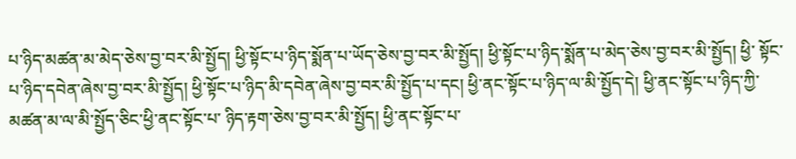པ་ཉིད་མཚན་མ་མེད་ཅེས་བྱ་བར་མི་སྤྱོད། ཕྱི་སྟོང་པ་ཉིད་སྨོན་པ་ཡོད་ཅེས་བྱ་བར་མི་སྤྱོད། ཕྱི་སྟོང་པ་ཉིད་སྨོན་པ་མེད་ཅེས་བྱ་བར་མི་སྤྱོད། ཕྱི་ སྟོང་པ་ཉིད་དབེན་ཞེས་བྱ་བར་མི་སྤྱོད། ཕྱི་སྟོང་པ་ཉིད་མི་དབེན་ཞེས་བྱ་བར་མི་སྤྱོད་པ་དང། ཕྱི་ནང་སྟོང་པ་ཉིད་ལ་མི་སྤྱོད་དེ། ཕྱི་ནང་སྟོང་པ་ཉིད་ཀྱི་མཚན་མ་ལ་མི་སྤྱོད་ཅིང་ཕྱི་ནང་སྟོང་པ་ ཉིད་རྟག་ཅེས་བྱ་བར་མི་སྤྱོད། ཕྱི་ནང་སྟོང་པ་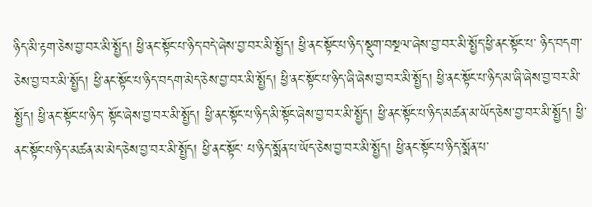ཉིད་མི་རྟག་ཅེས་བྱ་བར་མི་སྤྱོད། ཕྱི་ནང་སྟོང་པ་ཉིད་བདེ་ཞེས་བྱ་བར་མི་སྤྱོད། ཕྱི་ནང་སྟོང་པ་ཉིད་སྡུག་བསྔལ་ཞེས་བྱ་བར་མི་སྤྱོད་ཕྱི་ནང་སྟོང་པ་ ཉིད་བདག་ཅེས་བྱ་བར་མི་སྤྱོད། ཕྱི་ནང་སྟོང་པ་ཉིད་བདག་མེད་ཅེས་བྱ་བར་མི་སྤྱོད། ཕྱི་ནང་སྟོང་པ་ཉིད་ཞི་ཞེས་བྱ་བར་མི་སྤྱོད། ཕྱི་ནང་སྟོང་པ་ཉིད་མ་ཞི་ཞེས་བྱ་བར་མི་སྤྱོད། ཕྱི་ནང་སྟོང་པ་ཉིད་ སྟོང་ཞེས་བྱ་བར་མི་སྤྱོད། ཕྱི་ནང་སྟོང་པ་ཉིད་མི་སྟོང་ཞེས་བྱ་བར་མི་སྤྱོད། ཕྱི་ནང་སྟོང་པ་ཉིད་མཚན་མ་ཡོད་ཅེས་བྱ་བར་མི་སྤྱོད། ཕྱི་ནང་སྟོང་པ་ཉིད་མཚན་མ་མེད་ཅེས་བྱ་བར་མི་སྤྱོད། ཕྱི་ནང་སྟོང་ པ་ཉིད་སྨོན་པ་ཡོད་ཅེས་བྱ་བར་མི་སྤྱོད། ཕྱི་ནང་སྟོང་པ་ཉིད་སྨོན་པ་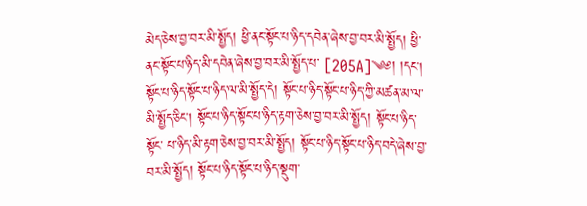མེད་ཅེས་བྱ་བར་མི་སྤྱོད། ཕྱི་ནང་སྟོང་པ་ཉིད་དབེན་ཞེས་བྱ་བར་མི་སྤྱོད། ཕྱི་ནང་སྟོང་པ་ཉིད་མི་དབེན་ཞེས་བྱ་བར་མི་སྤྱོད་པ་ [205A]༄༅། །དང། སྟོང་པ་ཉིད་སྟོང་པ་ཉིད་ལ་མི་སྤྱོད་དེ། སྟོང་པ་ཉིད་སྟོང་པ་ཉིད་ཀྱི་མཚན་མ་ལ་མི་སྤྱོད་ཅིང། སྟོང་པ་ཉིད་སྟོང་པ་ཉིད་རྟག་ཅེས་བྱ་བར་མི་སྤྱོད། སྟོང་པ་ཉིད་སྟོང་ པ་ཉིད་མི་རྟག་ཅེས་བྱ་བར་མི་སྤྱོད། སྟོང་པ་ཉིད་སྟོང་པ་ཉིད་བདེ་ཞེས་བྱ་བར་མི་སྤྱོད། སྟོང་པ་ཉིད་སྟོང་པ་ཉིད་སྡུག་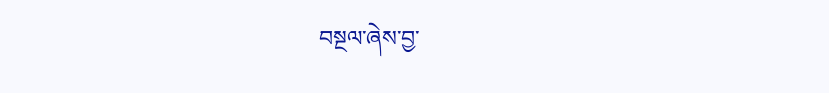བསྔལ་ཞེས་བྱ་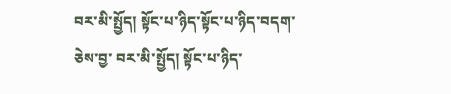བར་མི་སྤྱོད། སྟོང་པ་ཉིད་སྟོང་པ་ཉིད་བདག་ཅེས་བྱ་ བར་མི་སྤྱོད། སྟོང་པ་ཉིད་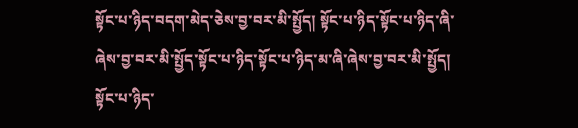སྟོང་པ་ཉིད་བདག་མེད་ཅེས་བྱ་བར་མི་སྤྱོད། སྟོང་པ་ཉིད་སྟོང་པ་ཉིད་ཞི་ཞེས་བྱ་བར་མི་སྤྱོད་སྟོང་པ་ཉིད་སྟོང་པ་ཉིད་མ་ཞི་ཞེས་བྱ་བར་མི་སྤྱོད། སྟོང་པ་ཉིད་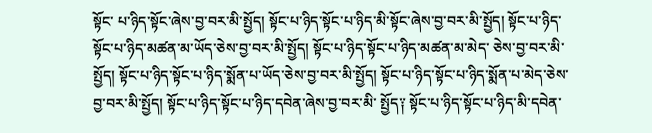སྟོང་ པ་ཉིད་སྟོང་ཞེས་བྱ་བར་མི་སྤྱོད། སྟོང་པ་ཉིད་སྟོང་པ་ཉིད་མི་སྟོང་ཞེས་བྱ་བར་མི་སྤྱོད། སྟོང་པ་ཉིད་སྟོང་པ་ཉིད་མཚན་མ་ཡོད་ཅེས་བྱ་བར་མི་སྤྱོད། སྟོང་པ་ཉིད་སྟོང་པ་ཉིད་མཚན་མ་མེད་ ཅེས་བྱ་བར་མི་སྤྱོད། སྟོང་པ་ཉིད་སྟོང་པ་ཉིད་སྨོན་པ་ཡོད་ཅེས་བྱ་བར་མི་སྤྱོད། སྟོང་པ་ཉིད་སྟོང་པ་ཉིད་སྨོན་པ་མེད་ཅེས་བྱ་བར་མི་སྤྱོད། སྟོང་པ་ཉིད་སྟོང་པ་ཉིད་དབེན་ཞེས་བྱ་བར་མི་ སྤྱོད༑ སྟོང་པ་ཉིད་སྟོང་པ་ཉིད་མི་དབེན་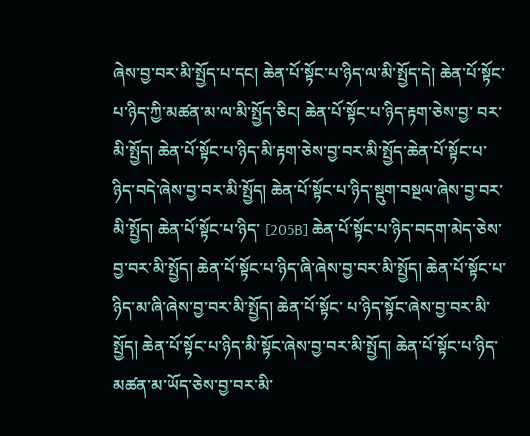ཞེས་བྱ་བར་མི་སྤྱོད་པ་དང། ཆེན་པོ་སྟོང་པ་ཉིད་ལ་མི་སྤྱོད་དེ། ཆེན་པོ་སྟོང་པ་ཉིད་ཀྱི་མཚན་མ་ལ་མི་སྤྱོད་ཅིང། ཆེན་པོ་སྟོང་པ་ཉིད་རྟག་ཅེས་བྱ་ བར་མི་སྤྱོད། ཆེན་པོ་སྟོང་པ་ཉིད་མི་རྟག་ཅེས་བྱ་བར་མི་སྤྱོད་ཆེན་པོ་སྟོང་པ་ཉིད་བདེ་ཞེས་བྱ་བར་མི་སྤྱོད། ཆེན་པོ་སྟོང་པ་ཉིད་སྡུག་བསྔལ་ཞེས་བྱ་བར་མི་སྤྱོད། ཆེན་པོ་སྟོང་པ་ཉིད་ [205B] ཆེན་པོ་སྟོང་པ་ཉིད་བདག་མེད་ཅེས་བྱ་བར་མི་སྤྱོད། ཆེན་པོ་སྟོང་པ་ཉིད་ཞི་ཞེས་བྱ་བར་མི་སྤྱོད། ཆེན་པོ་སྟོང་པ་ཉིད་མ་ཞི་ཞེས་བྱ་བར་མི་སྤྱོད། ཆེན་པོ་སྟོང་ པ་ཉིད་སྟོང་ཞེས་བྱ་བར་མི་སྤྱོད། ཆེན་པོ་སྟོང་པ་ཉིད་མི་སྟོང་ཞེས་བྱ་བར་མི་སྤྱོད། ཆེན་པོ་སྟོང་པ་ཉིད་མཚན་མ་ཡོད་ཅེས་བྱ་བར་མི་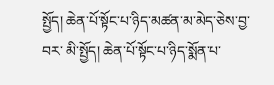སྤྱོད། ཆེན་པོ་སྟོང་པ་ཉིད་མཚན་མ་མེད་ཅེས་བྱ་བར་ མི་སྤྱོད། ཆེན་པོ་སྟོང་པ་ཉིད་སྨོན་པ་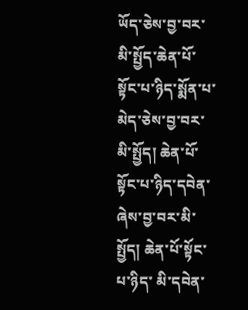ཡོད་ཅེས་བྱ་བར་མི་སྤྱོད་ཆེན་པོ་སྟོང་པ་ཉིད་སྨོན་པ་མེད་ཅེས་བྱ་བར་མི་སྤྱོད། ཆེན་པོ་སྟོང་པ་ཉིད་དབེན་ཞེས་བྱ་བར་མི་སྤྱོད། ཆེན་པོ་སྟོང་པ་ཉིད་ མི་དབེན་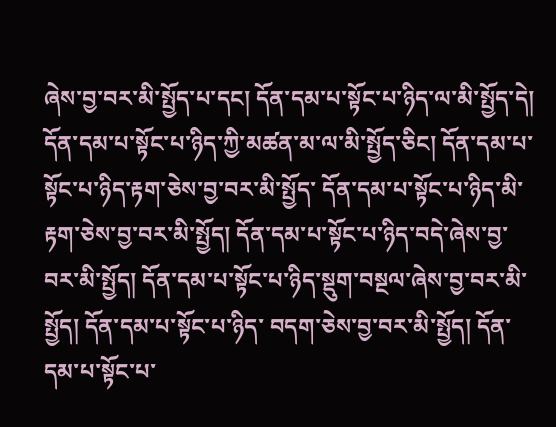ཞེས་བྱ་བར་མི་སྤྱོད་པ་དང། དོན་དམ་པ་སྟོང་པ་ཉིད་ལ་མི་སྤྱོད་དེ། དོན་དམ་པ་སྟོང་པ་ཉིད་ཀྱི་མཚན་མ་ལ་མི་སྤྱོད་ཅིང། དོན་དམ་པ་སྟོང་པ་ཉིད་རྟག་ཅེས་བྱ་བར་མི་སྤྱོད་ དོན་དམ་པ་སྟོང་པ་ཉིད་མི་རྟག་ཅེས་བྱ་བར་མི་སྤྱོད། དོན་དམ་པ་སྟོང་པ་ཉིད་བདེ་ཞེས་བྱ་བར་མི་སྤྱོད། དོན་དམ་པ་སྟོང་པ་ཉིད་སྡུག་བསྔལ་ཞེས་བྱ་བར་མི་སྤྱོད། དོན་དམ་པ་སྟོང་པ་ཉིད་ བདག་ཅེས་བྱ་བར་མི་སྤྱོད། དོན་དམ་པ་སྟོང་པ་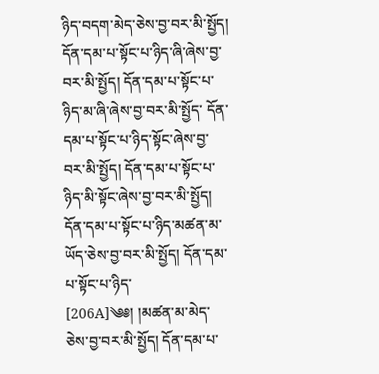ཉིད་བདག་མེད་ཅེས་བྱ་བར་མི་སྤྱོད། དོན་དམ་པ་སྟོང་པ་ཉིད་ཞི་ཞེས་བྱ་བར་མི་སྤྱོད། དོན་དམ་པ་སྟོང་པ་ཉིད་མ་ཞི་ཞེས་བྱ་བར་མི་སྤྱོད་ དོན་དམ་པ་སྟོང་པ་ཉིད་སྟོང་ཞེས་བྱ་བར་མི་སྤྱོད། དོན་དམ་པ་སྟོང་པ་ཉིད་མི་སྟོང་ཞེས་བྱ་བར་མི་སྤྱོད། དོན་དམ་པ་སྟོང་པ་ཉིད་མཚན་མ་ཡོད་ཅེས་བྱ་བར་མི་སྤྱོད། དོན་དམ་པ་སྟོང་པ་ཉིད་ [206A]༄༅། །མཚན་མ་མེད་ཅེས་བྱ་བར་མི་སྤྱོད། དོན་དམ་པ་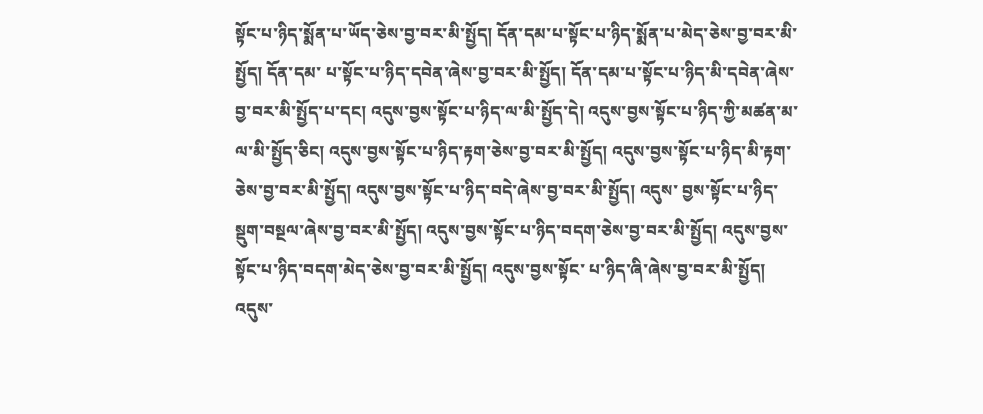སྟོང་པ་ཉིད་སྨོན་པ་ཡོད་ཅེས་བྱ་བར་མི་སྤྱོད། དོན་དམ་པ་སྟོང་པ་ཉིད་སྨོན་པ་མེད་ཅེས་བྱ་བར་མི་སྤྱོད། དོན་དམ་ པ་སྟོང་པ་ཉིད་དབེན་ཞེས་བྱ་བར་མི་སྤྱོད། དོན་དམ་པ་སྟོང་པ་ཉིད་མི་དབེན་ཞེས་བྱ་བར་མི་སྤྱོད་པ་དང། འདུས་བྱས་སྟོང་པ་ཉིད་ལ་མི་སྤྱོད་དེ། འདུས་བྱས་སྟོང་པ་ཉིད་ཀྱི་མཚན་མ་ ལ་མི་སྤྱོད་ཅིང། འདུས་བྱས་སྟོང་པ་ཉིད་རྟག་ཅེས་བྱ་བར་མི་སྤྱོད། འདུས་བྱས་སྟོང་པ་ཉིད་མི་རྟག་ཅེས་བྱ་བར་མི་སྤྱོད། འདུས་བྱས་སྟོང་པ་ཉིད་བདེ་ཞེས་བྱ་བར་མི་སྤྱོད། འདུས་ བྱས་སྟོང་པ་ཉིད་སྡུག་བསྔལ་ཞེས་བྱ་བར་མི་སྤྱོད། འདུས་བྱས་སྟོང་པ་ཉིད་བདག་ཅེས་བྱ་བར་མི་སྤྱོད། འདུས་བྱས་སྟོང་པ་ཉིད་བདག་མེད་ཅེས་བྱ་བར་མི་སྤྱོད། འདུས་བྱས་སྟོང་ པ་ཉིད་ཞི་ཞེས་བྱ་བར་མི་སྤྱོད། འདུས་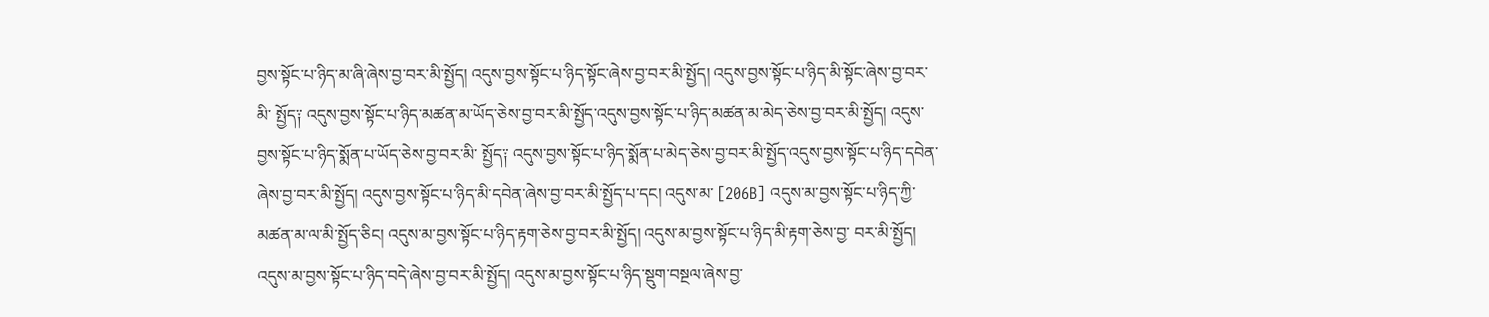བྱས་སྟོང་པ་ཉིད་མ་ཞི་ཞེས་བྱ་བར་མི་སྤྱོད། འདུས་བྱས་སྟོང་པ་ཉིད་སྟོང་ཞེས་བྱ་བར་མི་སྤྱོད། འདུས་བྱས་སྟོང་པ་ཉིད་མི་སྟོང་ཞེས་བྱ་བར་མི་ སྤྱོད༑ འདུས་བྱས་སྟོང་པ་ཉིད་མཚན་མ་ཡོད་ཅེས་བྱ་བར་མི་སྤྱོད་འདུས་བྱས་སྟོང་པ་ཉིད་མཚན་མ་མེད་ཅེས་བྱ་བར་མི་སྤྱོད། འདུས་བྱས་སྟོང་པ་ཉིད་སྨོན་པ་ཡོད་ཅེས་བྱ་བར་མི་ སྤྱོད༑ འདུས་བྱས་སྟོང་པ་ཉིད་སྨོན་པ་མེད་ཅེས་བྱ་བར་མི་སྤྱོད་འདུས་བྱས་སྟོང་པ་ཉིད་དབེན་ཞེས་བྱ་བར་མི་སྤྱོད། འདུས་བྱས་སྟོང་པ་ཉིད་མི་དབེན་ཞེས་བྱ་བར་མི་སྤྱོད་པ་དང། འདུས་མ་ [206B] འདུས་མ་བྱས་སྟོང་པ་ཉིད་ཀྱི་མཚན་མ་ལ་མི་སྤྱོད་ཅིང། འདུས་མ་བྱས་སྟོང་པ་ཉིད་རྟག་ཅེས་བྱ་བར་མི་སྤྱོད། འདུས་མ་བྱས་སྟོང་པ་ཉིད་མི་རྟག་ཅེས་བྱ་ བར་མི་སྤྱོད། འདུས་མ་བྱས་སྟོང་པ་ཉིད་བདེ་ཞེས་བྱ་བར་མི་སྤྱོད། འདུས་མ་བྱས་སྟོང་པ་ཉིད་སྡུག་བསྔལ་ཞེས་བྱ་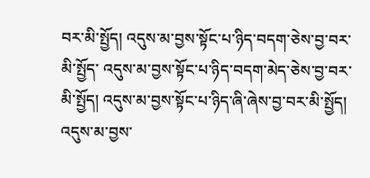བར་མི་སྤྱོད། འདུས་མ་བྱས་སྟོང་པ་ཉིད་བདག་ཅེས་བྱ་བར་མི་སྤྱོད་ འདུས་མ་བྱས་སྟོང་པ་ཉིད་བདག་མེད་ཅེས་བྱ་བར་མི་སྤྱོད། འདུས་མ་བྱས་སྟོང་པ་ཉིད་ཞི་ཞེས་བྱ་བར་མི་སྤྱོད། འདུས་མ་བྱས་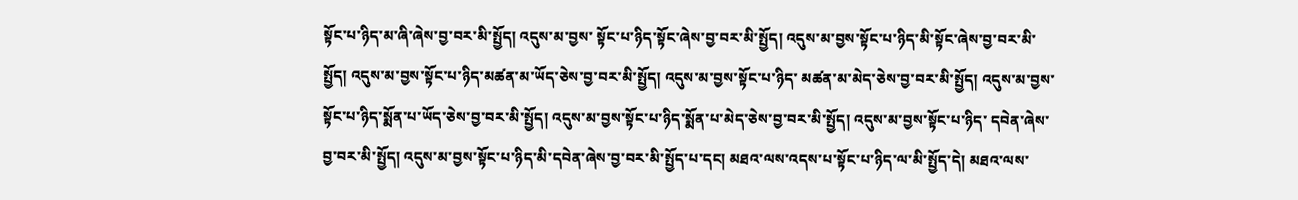སྟོང་པ་ཉིད་མ་ཞི་ཞེས་བྱ་བར་མི་སྤྱོད། འདུས་མ་བྱས་ སྟོང་པ་ཉིད་སྟོང་ཞེས་བྱ་བར་མི་སྤྱོད། འདུས་མ་བྱས་སྟོང་པ་ཉིད་མི་སྟོང་ཞེས་བྱ་བར་མི་སྤྱོད། འདུས་མ་བྱས་སྟོང་པ་ཉིད་མཚན་མ་ཡོད་ཅེས་བྱ་བར་མི་སྤྱོད། འདུས་མ་བྱས་སྟོང་པ་ཉིད་ མཚན་མ་མེད་ཅེས་བྱ་བར་མི་སྤྱོད། འདུས་མ་བྱས་སྟོང་པ་ཉིད་སྨོན་པ་ཡོད་ཅེས་བྱ་བར་མི་སྤྱོད། འདུས་མ་བྱས་སྟོང་པ་ཉིད་སྨོན་པ་མེད་ཅེས་བྱ་བར་མི་སྤྱོད། འདུས་མ་བྱས་སྟོང་པ་ཉིད་ དབེན་ཞེས་བྱ་བར་མི་སྤྱོད། འདུས་མ་བྱས་སྟོང་པ་ཉིད་མི་དབེན་ཞེས་བྱ་བར་མི་སྤྱོད་པ་དང། མཐའ་ལས་འདས་པ་སྟོང་པ་ཉིད་ལ་མི་སྤྱོད་དེ། མཐའ་ལས་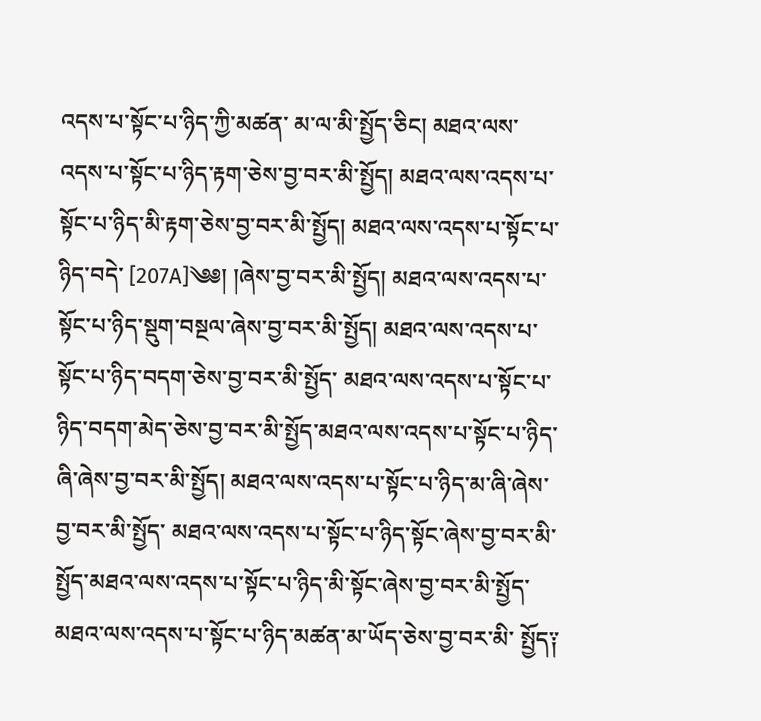འདས་པ་སྟོང་པ་ཉིད་ཀྱི་མཚན་ མ་ལ་མི་སྤྱོད་ཅིང། མཐའ་ལས་འདས་པ་སྟོང་པ་ཉིད་རྟག་ཅེས་བྱ་བར་མི་སྤྱོད། མཐའ་ལས་འདས་པ་སྟོང་པ་ཉིད་མི་རྟག་ཅེས་བྱ་བར་མི་སྤྱོད། མཐའ་ལས་འདས་པ་སྟོང་པ་ཉིད་བདེ་ [207A]༄༅། །ཞེས་བྱ་བར་མི་སྤྱོད། མཐའ་ལས་འདས་པ་སྟོང་པ་ཉིད་སྡུག་བསྔལ་ཞེས་བྱ་བར་མི་སྤྱོད། མཐའ་ལས་འདས་པ་སྟོང་པ་ཉིད་བདག་ཅེས་བྱ་བར་མི་སྤྱོད་ མཐའ་ལས་འདས་པ་སྟོང་པ་ཉིད་བདག་མེད་ཅེས་བྱ་བར་མི་སྤྱོད་མཐའ་ལས་འདས་པ་སྟོང་པ་ཉིད་ཞི་ཞེས་བྱ་བར་མི་སྤྱོད། མཐའ་ལས་འདས་པ་སྟོང་པ་ཉིད་མ་ཞི་ཞེས་བྱ་བར་མི་སྤྱོད་ མཐའ་ལས་འདས་པ་སྟོང་པ་ཉིད་སྟོང་ཞེས་བྱ་བར་མི་སྤྱོད་མཐའ་ལས་འདས་པ་སྟོང་པ་ཉིད་མི་སྟོང་ཞེས་བྱ་བར་མི་སྤྱོད་མཐའ་ལས་འདས་པ་སྟོང་པ་ཉིད་མཚན་མ་ཡོད་ཅེས་བྱ་བར་མི་ སྤྱོད༑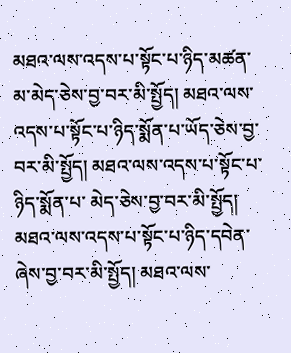མཐའ་ལས་འདས་པ་སྟོང་པ་ཉིད་མཚན་མ་མེད་ཅེས་བྱ་བར་མི་སྤྱོད། མཐའ་ལས་འདས་པ་སྟོང་པ་ཉིད་སྨོན་པ་ཡོད་ཅེས་བྱ་བར་མི་སྤྱོད། མཐའ་ལས་འདས་པ་སྟོང་པ་ཉིད་སྨོན་པ་ མེད་ཅེས་བྱ་བར་མི་སྤྱོད། མཐའ་ལས་འདས་པ་སྟོང་པ་ཉིད་དབེན་ཞེས་བྱ་བར་མི་སྤྱོད། མཐའ་ལས་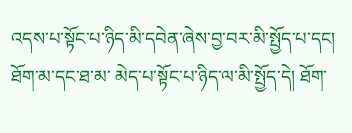འདས་པ་སྟོང་པ་ཉིད་མི་དབེན་ཞེས་བྱ་བར་མི་སྤྱོད་པ་དང། ཐོག་མ་དང་ཐ་མ་ མེད་པ་སྟོང་པ་ཉིད་ལ་མི་སྤྱོད་དེ། ཐོག་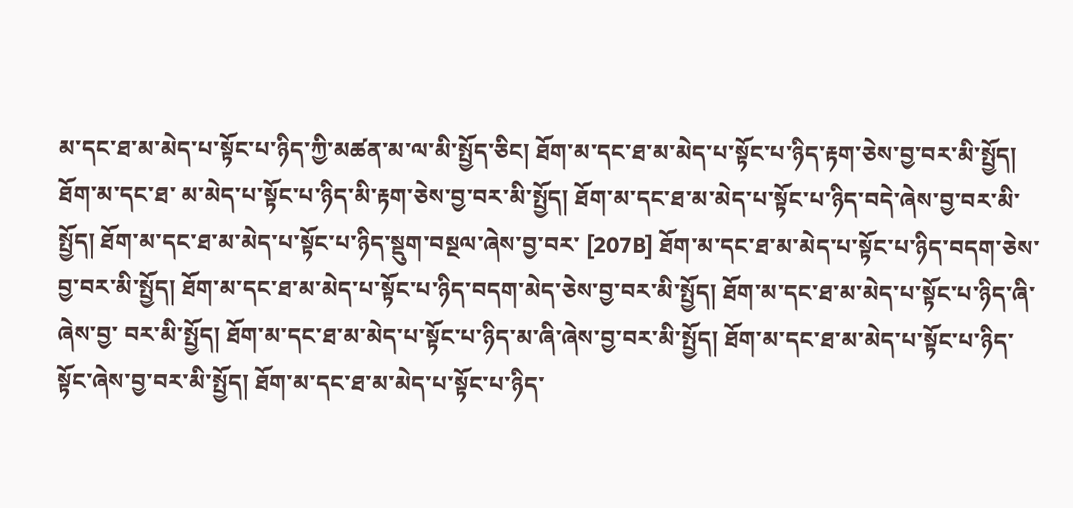མ་དང་ཐ་མ་མེད་པ་སྟོང་པ་ཉིད་ཀྱི་མཚན་མ་ལ་མི་སྤྱོད་ཅིང། ཐོག་མ་དང་ཐ་མ་མེད་པ་སྟོང་པ་ཉིད་རྟག་ཅེས་བྱ་བར་མི་སྤྱོད། ཐོག་མ་དང་ཐ་ མ་མེད་པ་སྟོང་པ་ཉིད་མི་རྟག་ཅེས་བྱ་བར་མི་སྤྱོད། ཐོག་མ་དང་ཐ་མ་མེད་པ་སྟོང་པ་ཉིད་བདེ་ཞེས་བྱ་བར་མི་སྤྱོད། ཐོག་མ་དང་ཐ་མ་མེད་པ་སྟོང་པ་ཉིད་སྡུག་བསྔལ་ཞེས་བྱ་བར་ [207B] ཐོག་མ་དང་ཐ་མ་མེད་པ་སྟོང་པ་ཉིད་བདག་ཅེས་བྱ་བར་མི་སྤྱོད། ཐོག་མ་དང་ཐ་མ་མེད་པ་སྟོང་པ་ཉིད་བདག་མེད་ཅེས་བྱ་བར་མི་སྤྱོད། ཐོག་མ་དང་ཐ་མ་མེད་པ་སྟོང་པ་ཉིད་ཞི་ཞེས་བྱ་ བར་མི་སྤྱོད། ཐོག་མ་དང་ཐ་མ་མེད་པ་སྟོང་པ་ཉིད་མ་ཞི་ཞེས་བྱ་བར་མི་སྤྱོད། ཐོག་མ་དང་ཐ་མ་མེད་པ་སྟོང་པ་ཉིད་སྟོང་ཞེས་བྱ་བར་མི་སྤྱོད། ཐོག་མ་དང་ཐ་མ་མེད་པ་སྟོང་པ་ཉིད་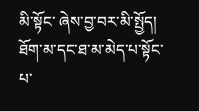མི་སྟོང་ ཞེས་བྱ་བར་མི་སྤྱོད། ཐོག་མ་དང་ཐ་མ་མེད་པ་སྟོང་པ་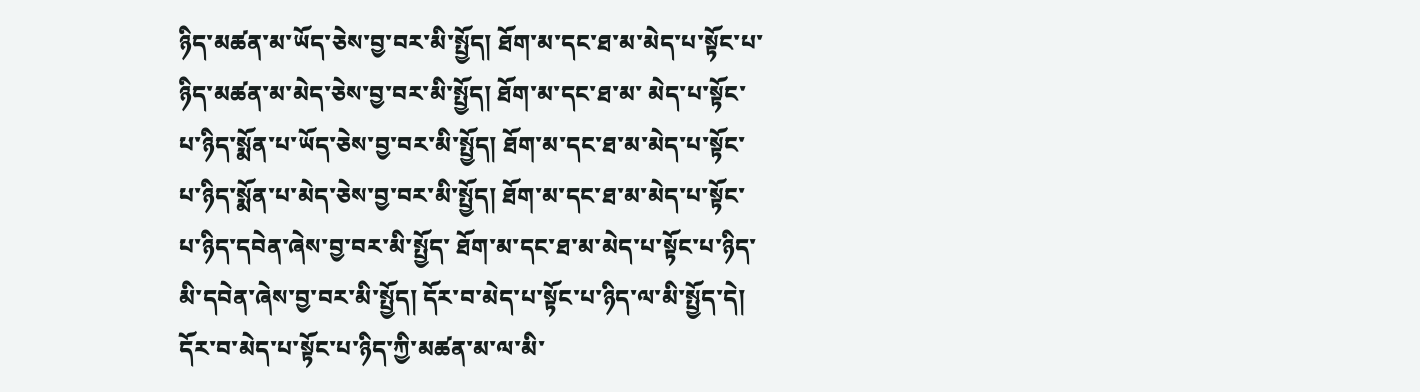ཉིད་མཚན་མ་ཡོད་ཅེས་བྱ་བར་མི་སྤྱོད། ཐོག་མ་དང་ཐ་མ་མེད་པ་སྟོང་པ་ཉིད་མཚན་མ་མེད་ཅེས་བྱ་བར་མི་སྤྱོད། ཐོག་མ་དང་ཐ་མ་ མེད་པ་སྟོང་པ་ཉིད་སྨོན་པ་ཡོད་ཅེས་བྱ་བར་མི་སྤྱོད། ཐོག་མ་དང་ཐ་མ་མེད་པ་སྟོང་པ་ཉིད་སྨོན་པ་མེད་ཅེས་བྱ་བར་མི་སྤྱོད། ཐོག་མ་དང་ཐ་མ་མེད་པ་སྟོང་པ་ཉིད་དབེན་ཞེས་བྱ་བར་མི་སྤྱོད་ ཐོག་མ་དང་ཐ་མ་མེད་པ་སྟོང་པ་ཉིད་མི་དབེན་ཞེས་བྱ་བར་མི་སྤྱོད། དོར་བ་མེད་པ་སྟོང་པ་ཉིད་ལ་མི་སྤྱོད་དེ། དོར་བ་མེད་པ་སྟོང་པ་ཉིད་ཀྱི་མཚན་མ་ལ་མི་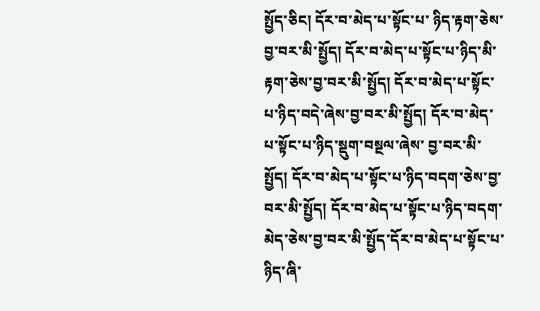སྤྱོད་ཅིང། དོར་བ་མེད་པ་སྟོང་པ་ ཉིད་རྟག་ཅེས་བྱ་བར་མི་སྤྱོད། དོར་བ་མེད་པ་སྟོང་པ་ཉིད་མི་རྟག་ཅེས་བྱ་བར་མི་སྤྱོད། དོར་བ་མེད་པ་སྟོང་པ་ཉིད་བདེ་ཞེས་བྱ་བར་མི་སྤྱོད། དོར་བ་མེད་པ་སྟོང་པ་ཉིད་སྡུག་བསྔལ་ཞེས་ བྱ་བར་མི་སྤྱོད། དོར་བ་མེད་པ་སྟོང་པ་ཉིད་བདག་ཅེས་བྱ་བར་མི་སྤྱོད། དོར་བ་མེད་པ་སྟོང་པ་ཉིད་བདག་མེད་ཅེས་བྱ་བར་མི་སྤྱོད་དོར་བ་མེད་པ་སྟོང་པ་ཉིད་ཞི་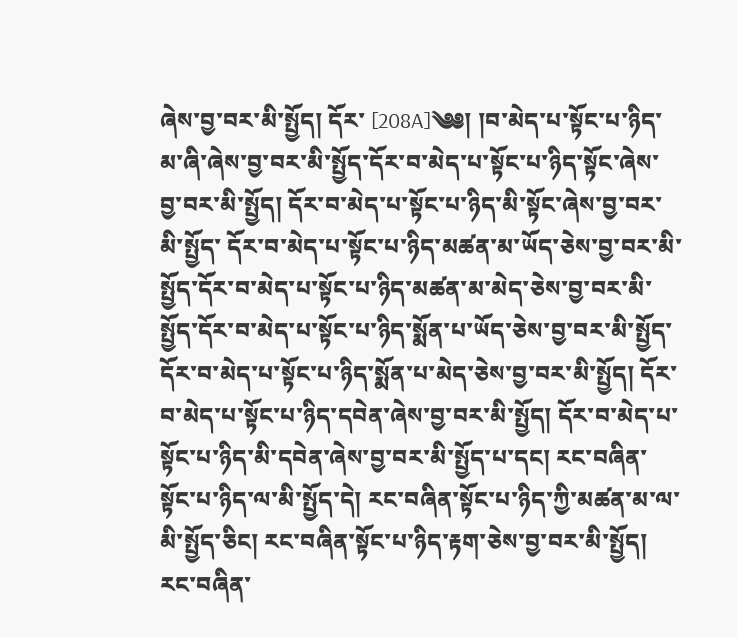ཞེས་བྱ་བར་མི་སྤྱོད། དོར་ [208A]༄༅། །བ་མེད་པ་སྟོང་པ་ཉིད་མ་ཞི་ཞེས་བྱ་བར་མི་སྤྱོད་དོར་བ་མེད་པ་སྟོང་པ་ཉིད་སྟོང་ཞེས་བྱ་བར་མི་སྤྱོད། དོར་བ་མེད་པ་སྟོང་པ་ཉིད་མི་སྟོང་ཞེས་བྱ་བར་མི་སྤྱོད་ དོར་བ་མེད་པ་སྟོང་པ་ཉིད་མཚན་མ་ཡོད་ཅེས་བྱ་བར་མི་སྤྱོད་དོར་བ་མེད་པ་སྟོང་པ་ཉིད་མཚན་མ་མེད་ཅེས་བྱ་བར་མི་སྤྱོད་དོར་བ་མེད་པ་སྟོང་པ་ཉིད་སྨོན་པ་ཡོད་ཅེས་བྱ་བར་མི་སྤྱོད་ དོར་བ་མེད་པ་སྟོང་པ་ཉིད་སྨོན་པ་མེད་ཅེས་བྱ་བར་མི་སྤྱོད། དོར་བ་མེད་པ་སྟོང་པ་ཉིད་དབེན་ཞེས་བྱ་བར་མི་སྤྱོད། དོར་བ་མེད་པ་སྟོང་པ་ཉིད་མི་དབེན་ཞེས་བྱ་བར་མི་སྤྱོད་པ་དང། རང་བཞིན་ སྟོང་པ་ཉིད་ལ་མི་སྤྱོད་དེ། རང་བཞིན་སྟོང་པ་ཉིད་ཀྱི་མཚན་མ་ལ་མི་སྤྱོད་ཅིང། རང་བཞིན་སྟོང་པ་ཉིད་རྟག་ཅེས་བྱ་བར་མི་སྤྱོད། རང་བཞིན་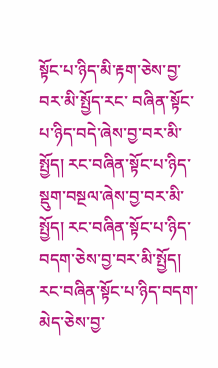སྟོང་པ་ཉིད་མི་རྟག་ཅེས་བྱ་བར་མི་སྤྱོད་རང་ བཞིན་སྟོང་པ་ཉིད་བདེ་ཞེས་བྱ་བར་མི་སྤྱོད། རང་བཞིན་སྟོང་པ་ཉིད་སྡུག་བསྔལ་ཞེས་བྱ་བར་མི་སྤྱོད། རང་བཞིན་སྟོང་པ་ཉིད་བདག་ཅེས་བྱ་བར་མི་སྤྱོད། རང་བཞིན་སྟོང་པ་ཉིད་བདག་ མེད་ཅེས་བྱ་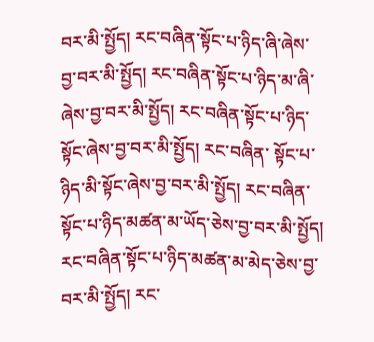བར་མི་སྤྱོད། རང་བཞིན་སྟོང་པ་ཉིད་ཞི་ཞེས་བྱ་བར་མི་སྤྱོད། རང་བཞིན་སྟོང་པ་ཉིད་མ་ཞི་ཞེས་བྱ་བར་མི་སྤྱོད། རང་བཞིན་སྟོང་པ་ཉིད་སྟོང་ཞེས་བྱ་བར་མི་སྤྱོད། རང་བཞིན་ སྟོང་པ་ཉིད་མི་སྟོང་ཞེས་བྱ་བར་མི་སྤྱོད། རང་བཞིན་སྟོང་པ་ཉིད་མཚན་མ་ཡོད་ཅེས་བྱ་བར་མི་སྤྱོད། རང་བཞིན་སྟོང་པ་ཉིད་མཚན་མ་མེད་ཅེས་བྱ་བར་མི་སྤྱོད། རང་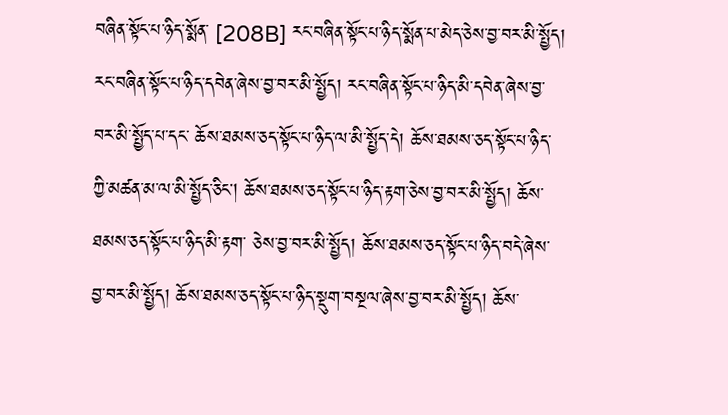བཞིན་སྟོང་པ་ཉིད་སྨོན་ [208B] རང་བཞིན་སྟོང་པ་ཉིད་སྨོན་པ་མེད་ཅེས་བྱ་བར་མི་སྤྱོད། རང་བཞིན་སྟོང་པ་ཉིད་དབེན་ཞེས་བྱ་བར་མི་སྤྱོད། རང་བཞིན་སྟོང་པ་ཉིད་མི་དབེན་ཞེས་བྱ་བར་མི་སྤྱོད་པ་དང་ ཆོས་ཐམས་ཅད་སྟོང་པ་ཉིད་ལ་མི་སྤྱོད་དེ། ཆོས་ཐམས་ཅད་སྟོང་པ་ཉིད་ཀྱི་མཚན་མ་ལ་མི་སྤྱོད་ཅིང། ཆོས་ཐམས་ཅད་སྟོང་པ་ཉིད་རྟག་ཅེས་བྱ་བར་མི་སྤྱོད། ཆོས་ཐམས་ཅད་སྟོང་པ་ཉིད་མི་རྟག་ ཅེས་བྱ་བར་མི་སྤྱོད། ཆོས་ཐམས་ཅད་སྟོང་པ་ཉིད་བདེ་ཞེས་བྱ་བར་མི་སྤྱོད། ཆོས་ཐམས་ཅད་སྟོང་པ་ཉིད་སྡུག་བསྔལ་ཞེས་བྱ་བར་མི་སྤྱོད། ཆོས་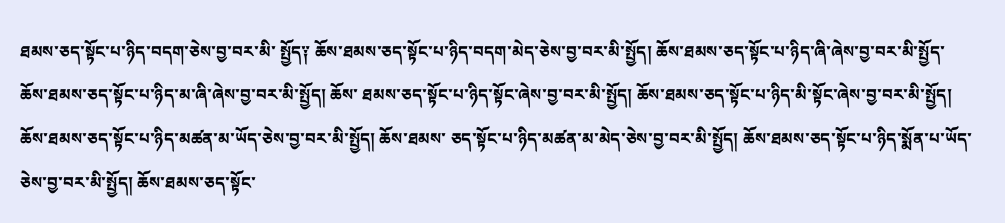ཐམས་ཅད་སྟོང་པ་ཉིད་བདག་ཅེས་བྱ་བར་མི་ སྤྱོད༑ ཆོས་ཐམས་ཅད་སྟོང་པ་ཉིད་བདག་མེད་ཅེས་བྱ་བར་མི་སྤྱོད། ཆོས་ཐམས་ཅད་སྟོང་པ་ཉིད་ཞི་ཞེས་བྱ་བར་མི་སྤྱོད་ཆོས་ཐམས་ཅད་སྟོང་པ་ཉིད་མ་ཞི་ཞེས་བྱ་བར་མི་སྤྱོད། ཆོས་ ཐམས་ཅད་སྟོང་པ་ཉིད་སྟོང་ཞེས་བྱ་བར་མི་སྤྱོད། ཆོས་ཐམས་ཅད་སྟོང་པ་ཉིད་མི་སྟོང་ཞེས་བྱ་བར་མི་སྤྱོད། ཆོས་ཐམས་ཅད་སྟོང་པ་ཉིད་མཚན་མ་ཡོད་ཅེས་བྱ་བར་མི་སྤྱོད། ཆོས་ཐམས་ ཅད་སྟོང་པ་ཉིད་མཚན་མ་མེད་ཅེས་བྱ་བར་མི་སྤྱོད། ཆོས་ཐམས་ཅད་སྟོང་པ་ཉིད་སྨོན་པ་ཡོད་ཅེས་བྱ་བར་མི་སྤྱོད། ཆོས་ཐམས་ཅད་སྟོང་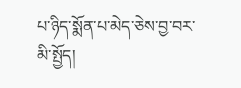པ་ཉིད་སྨོན་པ་མེད་ཅེས་བྱ་བར་མི་སྤྱོད།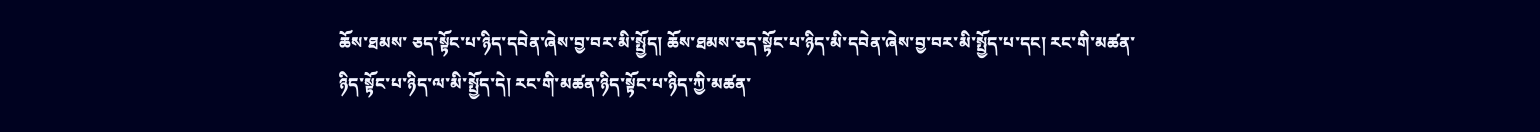ཆོས་ཐམས་ ཅད་སྟོང་པ་ཉིད་དབེན་ཞེས་བྱ་བར་མི་སྤྱོད། ཆོས་ཐམས་ཅད་སྟོང་པ་ཉིད་མི་དབེན་ཞེས་བྱ་བར་མི་སྤྱོད་པ་དང། རང་གི་མཚན་ཉིད་སྟོང་པ་ཉིད་ལ་མི་སྤྱོད་དེ། རང་གི་མཚན་ཉིད་སྟོང་པ་ཉིད་ཀྱི་མཚན་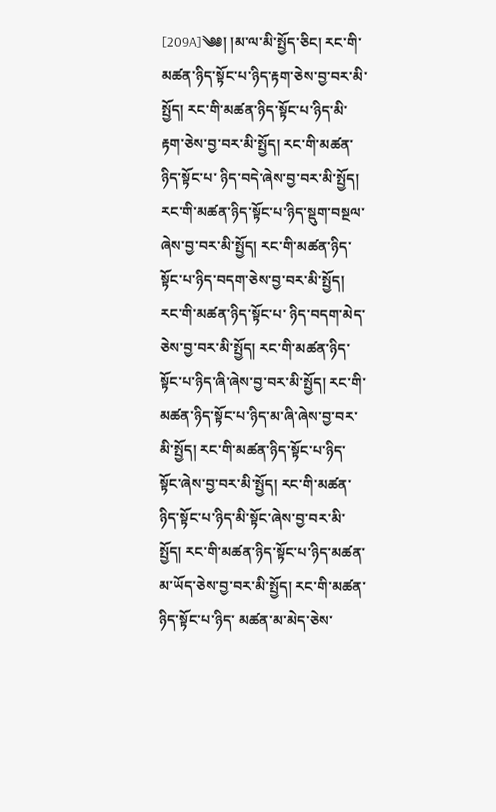[209A]༄༅། །མ་ལ་མི་སྤྱོད་ཅིང། རང་གི་མཚན་ཉིད་སྟོང་པ་ཉིད་རྟག་ཅེས་བྱ་བར་མི་སྤྱོད། རང་གི་མཚན་ཉིད་སྟོང་པ་ཉིད་མི་རྟག་ཅེས་བྱ་བར་མི་སྤྱོད། རང་གི་མཚན་ཉིད་སྟོང་པ་ ཉིད་བདེ་ཞེས་བྱ་བར་མི་སྤྱོད། རང་གི་མཚན་ཉིད་སྟོང་པ་ཉིད་སྡུག་བསྔལ་ཞེས་བྱ་བར་མི་སྤྱོད། རང་གི་མཚན་ཉིད་སྟོང་པ་ཉིད་བདག་ཅེས་བྱ་བར་མི་སྤྱོད། རང་གི་མཚན་ཉིད་སྟོང་པ་ ཉིད་བདག་མེད་ཅེས་བྱ་བར་མི་སྤྱོད། རང་གི་མཚན་ཉིད་སྟོང་པ་ཉིད་ཞི་ཞེས་བྱ་བར་མི་སྤྱོད། རང་གི་མཚན་ཉིད་སྟོང་པ་ཉིད་མ་ཞི་ཞེས་བྱ་བར་མི་སྤྱོད། རང་གི་མཚན་ཉིད་སྟོང་པ་ཉིད་ སྟོང་ཞེས་བྱ་བར་མི་སྤྱོད། རང་གི་མཚན་ཉིད་སྟོང་པ་ཉིད་མི་སྟོང་ཞེས་བྱ་བར་མི་སྤྱོད། རང་གི་མཚན་ཉིད་སྟོང་པ་ཉིད་མཚན་མ་ཡོད་ཅེས་བྱ་བར་མི་སྤྱོད། རང་གི་མཚན་ཉིད་སྟོང་པ་ཉིད་ མཚན་མ་མེད་ཅེས་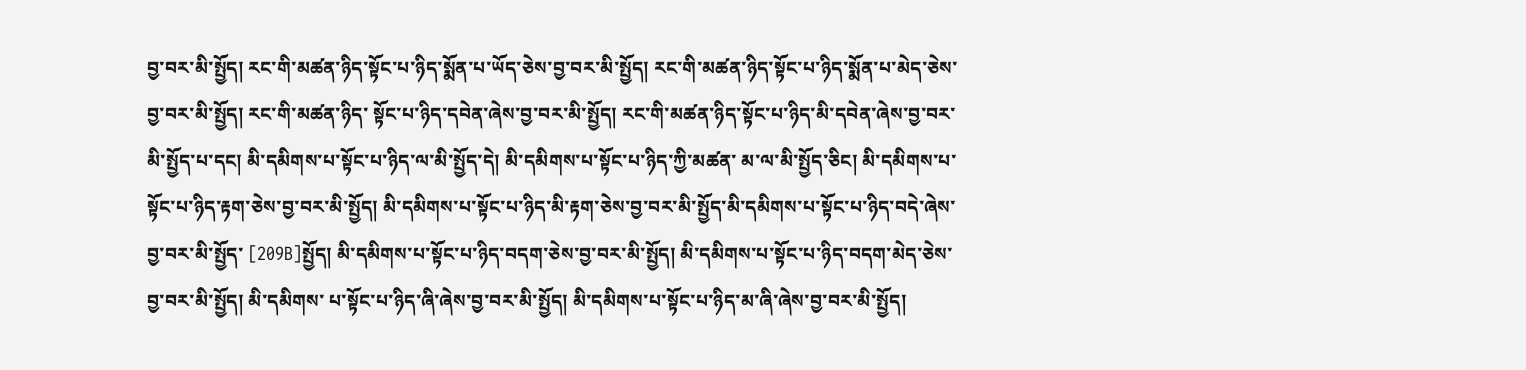བྱ་བར་མི་སྤྱོད། རང་གི་མཚན་ཉིད་སྟོང་པ་ཉིད་སྨོན་པ་ཡོད་ཅེས་བྱ་བར་མི་སྤྱོད། རང་གི་མཚན་ཉིད་སྟོང་པ་ཉིད་སྨོན་པ་མེད་ཅེས་བྱ་བར་མི་སྤྱོད། རང་གི་མཚན་ཉིད་ སྟོང་པ་ཉིད་དབེན་ཞེས་བྱ་བར་མི་སྤྱོད། རང་གི་མཚན་ཉིད་སྟོང་པ་ཉིད་མི་དབེན་ཞེས་བྱ་བར་མི་སྤྱོད་པ་དང། མི་དམིགས་པ་སྟོང་པ་ཉིད་ལ་མི་སྤྱོད་དེ། མི་དམིགས་པ་སྟོང་པ་ཉིད་ཀྱི་མཚན་ མ་ལ་མི་སྤྱོད་ཅིང། མི་དམིགས་པ་སྟོང་པ་ཉིད་རྟག་ཅེས་བྱ་བར་མི་སྤྱོད། མི་དམིགས་པ་སྟོང་པ་ཉིད་མི་རྟག་ཅེས་བྱ་བར་མི་སྤྱོད་མི་དམིགས་པ་སྟོང་པ་ཉིད་བདེ་ཞེས་བྱ་བར་མི་སྤྱོད་ [209B]སྤྱོད། མི་དམིགས་པ་སྟོང་པ་ཉིད་བདག་ཅེས་བྱ་བར་མི་སྤྱོད། མི་དམིགས་པ་སྟོང་པ་ཉིད་བདག་མེད་ཅེས་བྱ་བར་མི་སྤྱོད། མི་དམིགས་ པ་སྟོང་པ་ཉིད་ཞི་ཞེས་བྱ་བར་མི་སྤྱོད། མི་དམིགས་པ་སྟོང་པ་ཉིད་མ་ཞི་ཞེས་བྱ་བར་མི་སྤྱོད།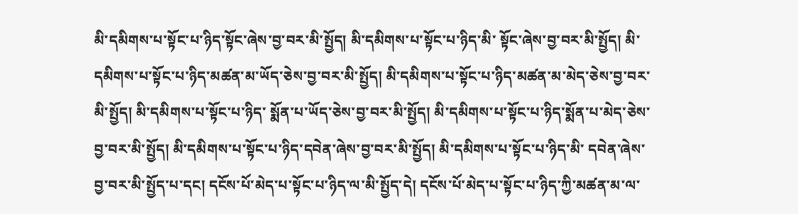མི་དམིགས་པ་སྟོང་པ་ཉིད་སྟོང་ཞེས་བྱ་བར་མི་སྤྱོད། མི་དམིགས་པ་སྟོང་པ་ཉིད་མི་ སྟོང་ཞེས་བྱ་བར་མི་སྤྱོད། མི་དམིགས་པ་སྟོང་པ་ཉིད་མཚན་མ་ཡོད་ཅེས་བྱ་བར་མི་སྤྱོད། མི་དམིགས་པ་སྟོང་པ་ཉིད་མཚན་མ་མེད་ཅེས་བྱ་བར་མི་སྤྱོད། མི་དམིགས་པ་སྟོང་པ་ཉིད་ སྨོན་པ་ཡོད་ཅེས་བྱ་བར་མི་སྤྱོད། མི་དམིགས་པ་སྟོང་པ་ཉིད་སྨོན་པ་མེད་ཅེས་བྱ་བར་མི་སྤྱོད། མི་དམིགས་པ་སྟོང་པ་ཉིད་དབེན་ཞེས་བྱ་བར་མི་སྤྱོད། མི་དམིགས་པ་སྟོང་པ་ཉིད་མི་ དབེན་ཞེས་བྱ་བར་མི་སྤྱོད་པ་དང། དངོས་པོ་མེད་པ་སྟོང་པ་ཉིད་ལ་མི་སྤྱོད་དེ། དངོས་པོ་མེད་པ་སྟོང་པ་ཉིད་ཀྱི་མཚན་མ་ལ་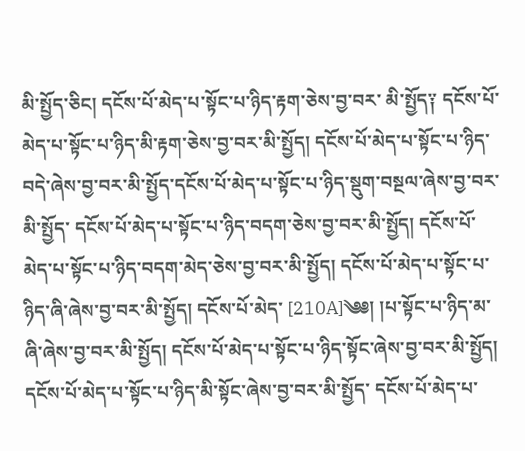མི་སྤྱོད་ཅིང། དངོས་པོ་མེད་པ་སྟོང་པ་ཉིད་རྟག་ཅེས་བྱ་བར་ མི་སྤྱོད༑ དངོས་པོ་མེད་པ་སྟོང་པ་ཉིད་མི་རྟག་ཅེས་བྱ་བར་མི་སྤྱོད། དངོས་པོ་མེད་པ་སྟོང་པ་ཉིད་བདེ་ཞེས་བྱ་བར་མི་སྤྱོད་དངོས་པོ་མེད་པ་སྟོང་པ་ཉིད་སྡུག་བསྔལ་ཞེས་བྱ་བར་མི་སྤྱོད་ དངོས་པོ་མེད་པ་སྟོང་པ་ཉིད་བདག་ཅེས་བྱ་བར་མི་སྤྱོད། དངོས་པོ་མེད་པ་སྟོང་པ་ཉིད་བདག་མེད་ཅེས་བྱ་བར་མི་སྤྱོད། དངོས་པོ་མེད་པ་སྟོང་པ་ཉིད་ཞི་ཞེས་བྱ་བར་མི་སྤྱོད། དངོས་པོ་མེད་ [210A]༄༅། །པ་སྟོང་པ་ཉིད་མ་ཞི་ཞེས་བྱ་བར་མི་སྤྱོད། དངོས་པོ་མེད་པ་སྟོང་པ་ཉིད་སྟོང་ཞེས་བྱ་བར་མི་སྤྱོད། དངོས་པོ་མེད་པ་སྟོང་པ་ཉིད་མི་སྟོང་ཞེས་བྱ་བར་མི་སྤྱོད་ དངོས་པོ་མེད་པ་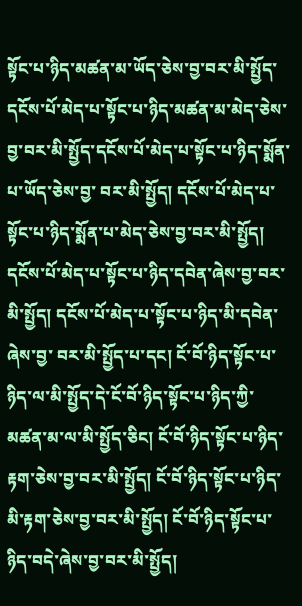སྟོང་པ་ཉིད་མཚན་མ་ཡོད་ཅེས་བྱ་བར་མི་སྤྱོད་དངོས་པོ་མེད་པ་སྟོང་པ་ཉིད་མཚན་མ་མེད་ཅེས་བྱ་བར་མི་སྤྱོད་དངོས་པོ་མེད་པ་སྟོང་པ་ཉིད་སྨོན་པ་ཡོད་ཅེས་བྱ་ བར་མི་སྤྱོད། དངོས་པོ་མེད་པ་སྟོང་པ་ཉིད་སྨོན་པ་མེད་ཅེས་བྱ་བར་མི་སྤྱོད། དངོས་པོ་མེད་པ་སྟོང་པ་ཉིད་དབེན་ཞེས་བྱ་བར་མི་སྤྱོད། དངོས་པོ་མེད་པ་སྟོང་པ་ཉིད་མི་དབེན་ཞེས་བྱ་ བར་མི་སྤྱོད་པ་དང། ངོ་བོ་ཉིད་སྟོང་པ་ཉིད་ལ་མི་སྤྱོད་དེ་ངོ་བོ་ཉིད་སྟོང་པ་ཉིད་ཀྱི་མཚན་མ་ལ་མི་སྤྱོད་ཅིང། ངོ་བོ་ཉིད་སྟོང་པ་ཉིད་རྟག་ཅེས་བྱ་བར་མི་སྤྱོད། ངོ་བོ་ཉིད་སྟོང་པ་ཉིད་ མི་རྟག་ཅེས་བྱ་བར་མི་སྤྱོད། ངོ་བོ་ཉིད་སྟོང་པ་ཉིད་བདེ་ཞེས་བྱ་བར་མི་སྤྱོད།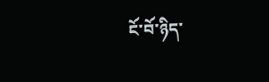ངོ་བོ་ཉིད་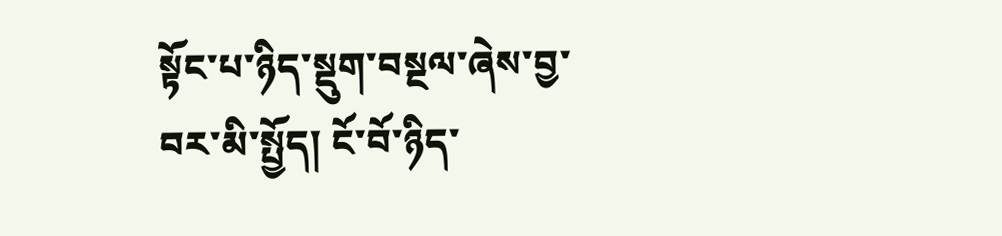སྟོང་པ་ཉིད་སྡུག་བསྔལ་ཞེས་བྱ་བར་མི་སྤྱོད། ངོ་བོ་ཉིད་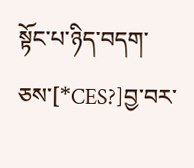སྟོང་པ་ཉིད་བདག་ཅས་[*CES?]བྱ་བར་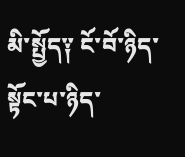མི་སྤྱོད༑ ངོ་བོ་ཉིད་སྟོང་པ་ཉིད་